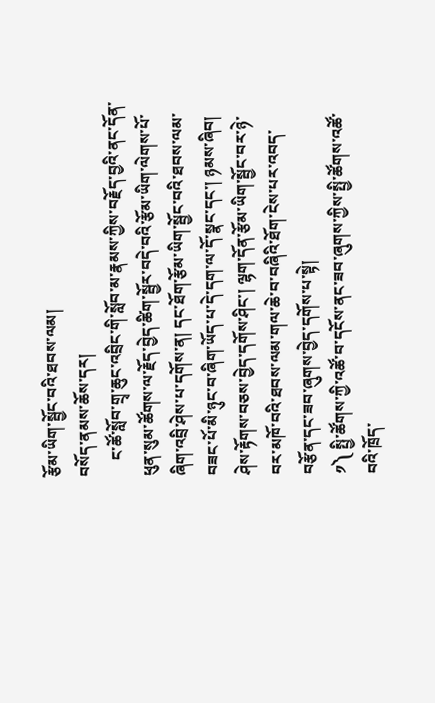རྩོམ་ཡིག་སྦྱོང་བའི་ཐབས་ལམ།
བསོད་ནམས་ཆོས་དར།
    ང་ཚོ་སློབ་གྲྭ་ཆུང་འབྲིང་གི་སློབ་མ་རྣམས་ཀྱིས་བརྗོད་བྱའི་ནང་དོན་ཕུན་སུམ་ཚོགས་ལ་རྗོད་བྱེད་ཚིག་སྦྱོར་བདེ་བའི་རྩོམ་ཡིག་ལེགས་པོ་ཞིག་འབྲི་ཤེས་པ་དགོས་ན། དང་ཐོག་རྩོམ་ཡིག་སྦྱོང་བའི་ཐབས་ལམ་བཟང་པོ་མི་ཉུང་བ་ཞིག་ཡོད་པ་དེ་དག་ལ་དོ་སྣང་དང་། ཉམས་ཞིབ། ཤེས་རྟོགས་བཅས་བྱེད་དགོས་ཤིང་། ལྷག་དོན་རྩོམ་ཡིག་སྦྱོང་བར་ཉེ་བར་མཁོ་བའི་ཐབས་ལམ་གལ་ཆེ་བ་བཞིའི་ཐོག་ངེས་པར་འབད་བརྩོན་དང་ཟབ་ཞུགས་བྱེད་དགོས་པ་སྟེ།
༡༽ སྤྱི་ཚོགས་ཀྱི་འཚོ་བ་དངོས་ནང་ཟབ་ཞུགས་ཀྱིས་སྤྱི་ཚོགས་འཚོ་བའི་ཁྲོད་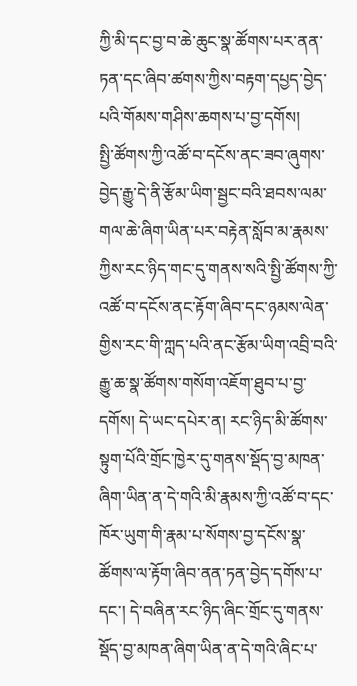ཀྱི་མི་དང་བྱ་བ་ཆེ་ཆུང་སྣ་ཚོགས་པར་ནན་ཏན་དང་ཞིབ་ཚགས་ཀྱིས་བརྟག་དཔྱད་བྱེད་པའི་གོམས་གཤིས་ཆགས་པ་བྱ་དགོས།
སྤྱི་ཚོགས་ཀྱི་འཚོ་བ་དངོས་ནང་ཟབ་ཞུགས་བྱེད་རྒྱུ་དེ་ནི་རྩོམ་ཡིག་སྦྱང་བའི་ཐབས་ལམ་གལ་ཆེ་ཞིག་ཡིན་པར་བརྟེན་སློབ་མ་རྣམས་ཀྱིས་རང་ཉིད་གང་དུ་གནས་སའི་སྤྱི་ཚོགས་ཀྱི་འཚོ་བ་དངོས་ནང་རྟོག་ཞིབ་དང་ཉམས་ལེན་གྱིས་རང་གི་ཀླད་པའི་ནང་རྩོམ་ཡིག་འབྲི་བའི་རྒྱུ་ཆ་སྣ་ཚོགས་གསོག་འཇོག་ཐུབ་པ་བྱ་དགོས། དེ་ཡང་དཔེར་ན། རང་ཉིད་མི་ཚོགས་སྟུག་པོའི་གྲོང་ཁྱེར་དུ་གནས་སྡོད་བྱ་མཁན་ཞིག་ཡིན་ན་དེ་གའི་མི་རྣམས་ཀྱི་འཚོ་བ་དང་ཁོར་ཡུག་གི་རྣམ་པ་སོགས་བྱ་དངོས་སྣ་ཚོགས་ལ་རྟོག་ཞིབ་ནན་ཏན་བྱེད་དགོས་པ་དང་། དེ་བཞིན་རང་ཉིད་ཞིང་གྲོང་དུ་གནས་སྡོད་བྱ་མཁན་ཞིག་ཡིན་ན་དེ་གའི་ཞིང་པ་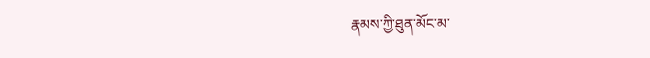རྣམས་ཀྱི་ཐུན་མོང་མ་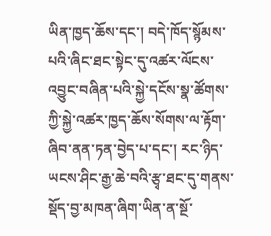ཡིན་ཁྱད་ཆོས་དང་། བདེ་ཁོད་སྙོམས་པའི་ཞིང་ཐང་སྟེང་དུ་འཚར་ལོངས་འབྱུང་བཞིན་པའི་སྐྱེ་དངོས་སྣ་ཚོགས་ཀྱི་སྐྱེ་འཚར་ཁྱད་ཆོས་སོགས་ལ་རྟོག་ཞིབ་ནན་ཏན་བྱེད་པ་དང་། རང་ཉིད་ཡངས་ཤིང་རྒྱ་ཆེ་བའི་རྩྭ་ཐང་དུ་གནས་སྡོད་བྱ་མཁན་ཞིག་ཡིན་ན་སྔོ་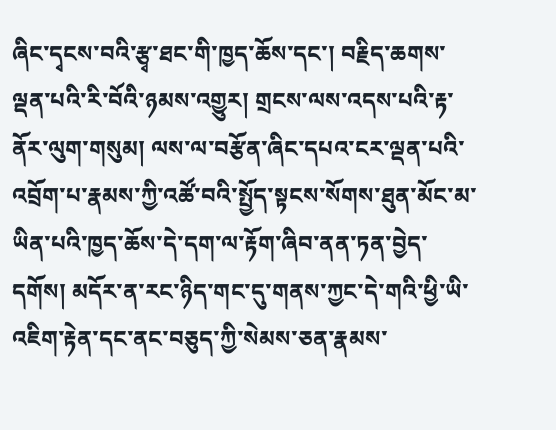ཞིང་དྭངས་བའི་རྩྭ་ཐང་གི་ཁྱད་ཆོས་དང་། བརྗིད་ཆགས་ལྡན་པའི་རི་བོའི་ཉམས་འགྱུར། གྲངས་ལས་འདས་པའི་རྟ་ནོར་ལུག་གསུམ། ལས་ལ་བརྩོན་ཞིང་དཔའ་ངར་ལྡན་པའི་འབྲོག་པ་རྣམས་ཀྱི་འཚོ་བའི་སྤྱོད་སྟངས་སོགས་ཐུན་མོང་མ་ཡིན་པའི་ཁྱད་ཆོས་དེ་དག་ལ་རྟོག་ཞིབ་ནན་ཏན་བྱེད་དགོས། མདོར་ན་རང་ཉིད་གང་དུ་གནས་ཀྱང་དེ་གའི་ཕྱི་ཡི་འཇིག་རྟེན་དང་ནང་བཅུད་ཀྱི་སེམས་ཅན་རྣམས་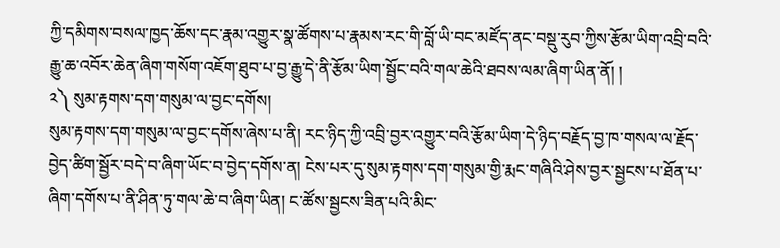ཀྱི་དམིགས་བསལ་ཁྱད་ཆོས་དང་རྣམ་འགྱུར་སྣ་ཚོགས་པ་རྣམས་རང་གི་བློ་ཡི་བང་མཛོད་ནང་བསྡུ་རུབ་ཀྱིས་རྩོམ་ཡིག་འབྲི་བའི་རྒྱུ་ཆ་འབོར་ཆེན་ཞིག་གསོག་འཇོག་ཐུབ་པ་བྱ་རྒྱུ་དེ་ནི་རྩོམ་ཡིག་སྦྱོང་བའི་གལ་ཆེའི་ཐབས་ལམ་ཞིག་ཡིན་ནོ། །
༢༽ སུམ་རྟགས་དག་གསུམ་ལ་བྱང་དགོས།
སུམ་རྟགས་དག་གསུམ་ལ་བྱང་དགོས་ཞེས་པ་ནི། རང་ཉིད་ཀྱི་འབྲི་བྱར་འགྱུར་བའི་རྩོམ་ཡིག་དེ་ཉིད་བརྗོད་བྱ་ཁ་གསལ་ལ་རྗོད་བྱེད་ཚིག་སྦྱོར་བདེ་བ་ཞིག་ཡོང་བ་བྱེད་དགོས་ན། ངེས་པར་དུ་སུམ་རྟགས་དག་གསུམ་གྱི་རྨང་གཞིའི་ཤེས་བྱར་སྦྱངས་པ་ཐོན་པ་ཞིག་དགོས་པ་ནི་ཤིན་ཏུ་གལ་ཆེ་བ་ཞིག་ཡིན། ང་ཚོས་སྦྱངས་ཟིན་པའི་མིང་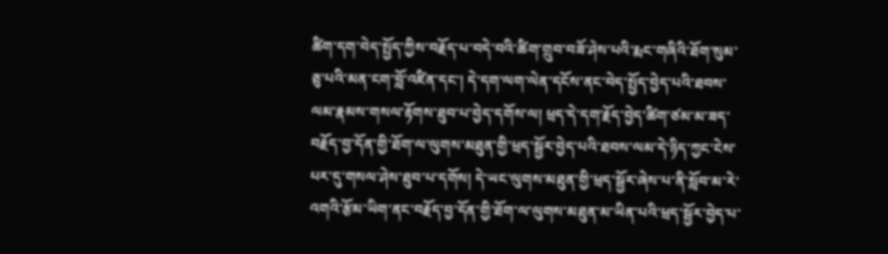ཚིག་དག་བེད་སྤྱོད་ཀྱིས་བརྗོད་པ་བདེ་བའི་ཚིག་གྲུབ་བཟོ་ཤེས་པའི་རྨང་གཞིའི་ཐོག་སུམ་ཅུ་པའི་མན་ངག་བློ་འཛིན་དང་། དེ་དག་ལག་ལེན་དངོས་ནང་བེད་སྤྱོད་བྱེད་པའི་ཐབས་ལམ་རྣམས་གསལ་རྟོགས་ཐུབ་པ་བྱེད་དགོས་ལ། ཕྲད་དེ་དག་རྗོད་བྱེད་ཚིག་ཙམ་མ་ཟད་བརྗོད་བྱ་དོན་གྱི་ཐོག་ལ་ལུགས་མཐུན་གྱི་ཕྲད་སྦྱོར་བྱེད་པའི་ཐབས་ལམ་དེ་ཉིད་ཀྱང་ངེས་པར་དུ་གསལ་ཤེས་ཐུབ་པ་དགོས། དེ་ཡང་ལུགས་མཐུན་གྱི་ཕྲད་སྦྱོར་ཞེས་པ་ནི་སློབ་མ་རེ་འགའི་རྩོམ་ཡིག་ནང་བརྗོད་བྱ་དོན་གྱི་ཐོག་ལ་ལུགས་མཐུན་མ་ཡིན་པའི་ཕྲད་སྦྱོར་བྱེད་པ་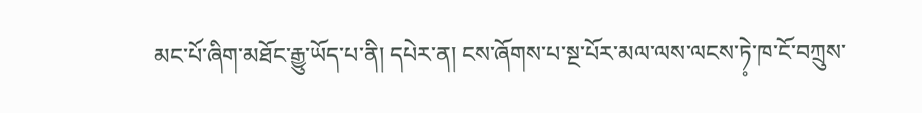མང་པོ་ཞིག་མཐོང་རྒྱུ་ཡོད་པ་ནི། དཔེར་ན། ངས་ཞོགས་པ་སྔ་པོར་མལ་ལས་ལངས་ཏེ༷་ཁ་ངོ་བཀྲུས་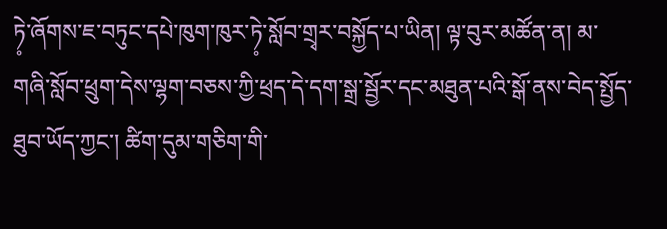ཏེ༷་ཞོགས་ཇ་བཏུང་དཔེ་ཁུག་ཁུར་ཏེ༷་སློབ་གྲྭར་བསྐྱོད་པ་ཡིན། ལྟ་བུར་མཚོན་ན། མ་གཞི་སློབ་ཕྲུག་དེས་ལྷག་བཅས་ཀྱི་ཕྲད་དེ་དག་སྒྲ་སྦྱོར་དང་མཐུན་པའི་སྒོ་ནས་བེད་སྤྱོད་ཐུབ་ཡོད་ཀྱང་། ཚིག་དུམ་གཅིག་གི་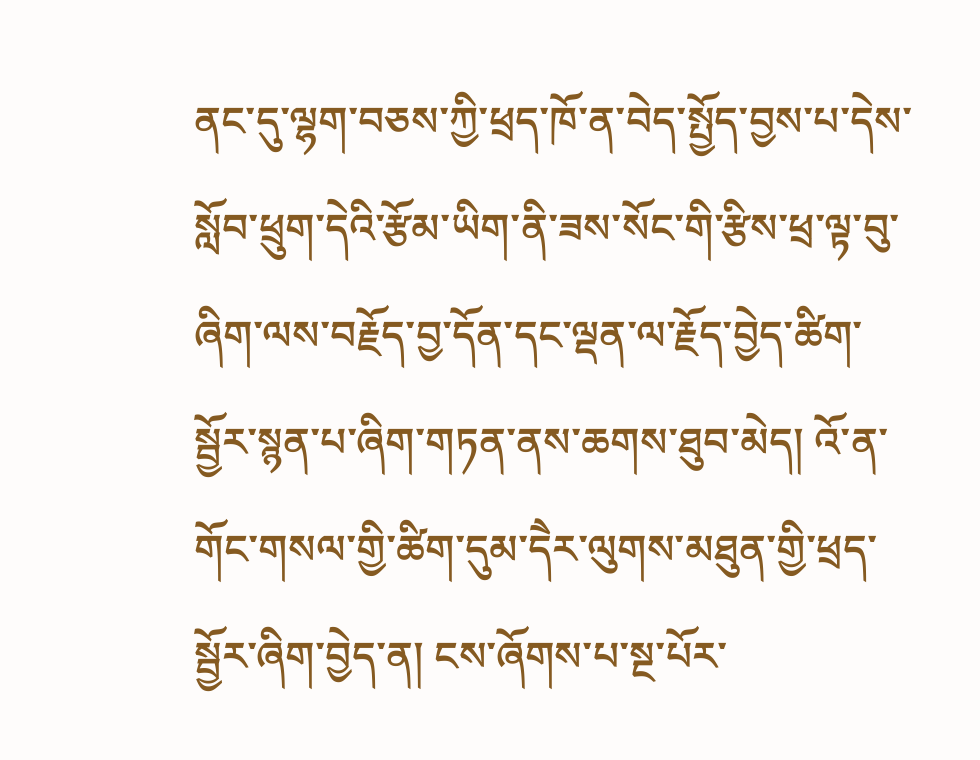ནང་དུ་ལྷག་བཅས་ཀྱི་ཕྲད་ཁོ་ན་བེད་སྤྱོད་བྱས་པ་དེས་སློབ་ཕྲུག་དེའི་རྩོམ་ཡིག་ནི་ཟས་སོང་གི་རྩིས་ཕྲ་ལྟ་བུ་ཞིག་ལས་བརྗོད་བྱ་དོན་དང་ལྡན་ལ་རྗོད་བྱེད་ཚིག་སྦྱོར་སྙན་པ་ཞིག་གཏན་ནས་ཆགས་ཐུབ་མེད། འོ་ན་གོང་གསལ་གྱི་ཚིག་དུམ་དཻར་ལུགས་མཐུན་གྱི་ཕྲད་སྦྱོར་ཞིག་བྱེད་ན། ངས་ཞོགས་པ་སྔ་པོར་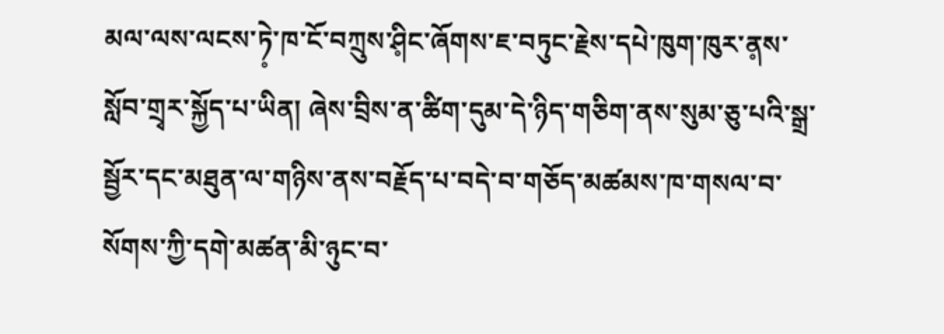མལ་ལས་ལངས་ཏེ༷་ཁ་ངོ་བཀྲུས་ཤི༷ང་ཞོགས་ཇ་བཏུང་རྗེས་དཔེ་ཁུག་ཁུར་ན༷ས་སློབ་གྲྭར་སྐྱོད་པ་ཡིན། ཞེས་བྲིས་ན་ཚིག་དུམ་དེ་ཉིད་གཅིག་ནས་སུམ་ཅུ་པའི་སྒྲ་སྦྱོར་དང་མཐུན་ལ་གཉིས་ནས་བརྗོད་པ་བདེ་བ་གཅོད་མཚམས་ཁ་གསལ་བ་སོགས་ཀྱི་དགེ་མཚན་མི་ཉུང་བ་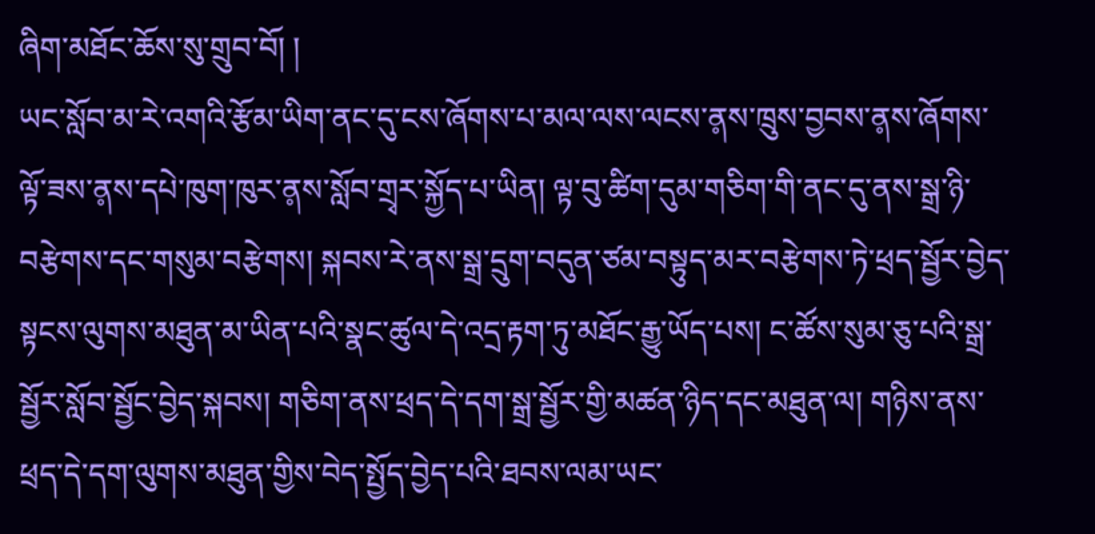ཞིག་མཐོང་ཆོས་སུ་གྲུབ་བོ། །
ཡང་སློབ་མ་རེ་འགའི་རྩོམ་ཡིག་ནང་དུ་ངས་ཞོགས་པ་མལ་ལས་ལངས་ན༷ས་ཁྲུས་བྱབས་ན༷ས་ཞོགས་ལྟོ་ཟས་ན༷ས་དཔེ་ཁུག་ཁུར་ན༷ས་སློབ་གྲྭར་སྐྱོད་པ་ཡིན། ལྟ་བུ་ཚིག་དུམ་གཅིག་གི་ནང་དུ་ནས་སྒྲ་ཉི་བརྩེགས་དང་གསུམ་བརྩེགས། སྐབས་རེ་ནས་སྒྲ་དྲུག་བདུན་ཙམ་བསྟུད་མར་བརྩེགས་ཏེ་ཕྲད་སྦྱོར་བྱེད་སྟངས་ལུགས་མཐུན་མ་ཡིན་པའི་སྣང་ཚུལ་དེ་འདྲ་རྟག་ཏུ་མཐོང་རྒྱུ་ཡོད་པས། ང་ཚོས་སུམ་ཅུ་པའི་སྒྲ་སྦྱོར་སློབ་སྦྱོང་བྱེད་སྐབས། གཅིག་ནས་ཕྲད་དེ་དག་སྒྲ་སྦྱོར་གྱི་མཚན་ཉིད་དང་མཐུན་ལ། གཉིས་ནས་ཕྲད་དེ་དག་ལུགས་མཐུན་གྱིས་བེད་སྤྱོད་བྱེད་པའི་ཐབས་ལམ་ཡང་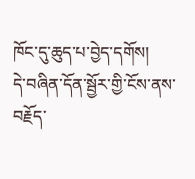ཁོང་དུ་ཆུད་པ་བྱེད་དགོས།
དེ་བཞིན་དོན་སྦྱོར་གྱི་ངོས་ནས་བརྗོད་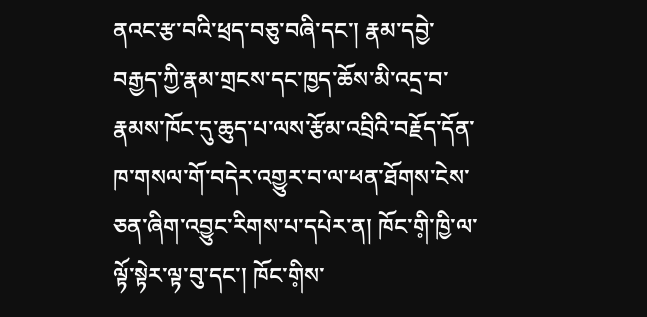ནའང་རྩ་བའི་ཕྲད་བཅུ་བཞི་དང་། རྣམ་དབྱེ་བརྒྱད་ཀྱི་རྣམ་གྲངས་དང་ཁྱད་ཆོས་མི་འདྲ་བ་རྣམས་ཁོང་དུ་ཆུད་པ་ལས་རྩོམ་འབྲིའི་བརྗོད་དོན་ཁ་གསལ་གོ་བདེར་འགྱུར་བ་ལ་ཕན་ཐོགས་ངེས་ཅན་ཞིག་འབྱུང་རིགས་པ་དཔེར་ན། ཁོང་གི༷་ཁྱི་ལ་ལྟོ་སྟེར་ལྟ་བུ་དང་། ཁོང་གི༷ས་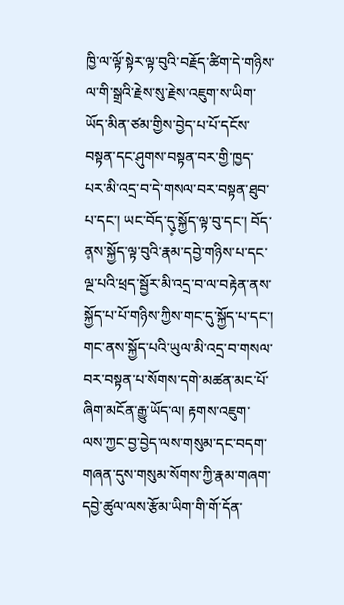ཁྱི་ལ་ལྟོ་སྟེར་ལྟ་བུའི་བརྗོད་ཚིག་དེ་གཉིས་ལ་གི་སྒྲའི་རྗེས་སུ་རྗེས་འཇུག་ས་ཡིག་ཡོད་མིན་ཙམ་གྱིས་བྱེད་པ་པོ་དངོས་བསྟན་དང་ཤུགས་བསྟན་བར་གྱི་ཁྱད་པར་མི་འདྲ་བ་དེ་གསལ་བར་བསྟན་ཐུབ་པ་དང་། ཡང་བོད་དུ༷་སྐྱོད་ལྟ་བུ་དང་། བོད་ན༷ས་སྐྱོད་ལྟ་བུའི་རྣམ་དབྱེ་གཉིས་པ་དང་ལྔ་པའི་ཕྲད་སྦྱོར་མི་འདྲ་བ་ལ་བརྟེན་ནས་སྐྱོད་པ་པོ་གཉིས་ཀྱིས་གང་དུ་སྐྱོད་པ་དང་། གང་ནས་སྐྱོད་པའི་ཡུལ་མི་འདྲ་བ་གསལ་བར་བསྟན་པ་སོགས་དགེ་མཚན་མང་པོ་ཞིག་མངོན་རྒྱུ་ཡོད་ལ། རྟགས་འཇུག་ལས་ཀྱང་བྱ་བྱེད་ལས་གསུམ་དང་བདག་གཞན་དུས་གསུམ་སོགས་ཀྱི་རྣམ་གཞག་དབྱེ་ཚུལ་ལས་རྩོམ་ཡིག་གི་གོ་དོན་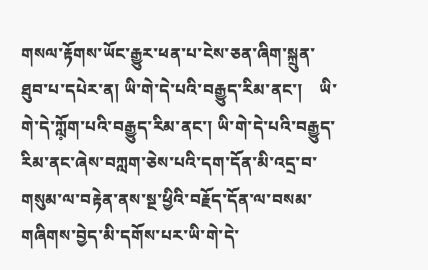གསལ་རྟོགས་ཡོང་རྒྱུར་ཕན་པ་ངེས་ཅན་ཞིག་སྐྲུན་ཐུབ་པ་དཔེར་ན། ཡི་གེ་དེ་པའི་བརྒྱུད་རིམ་ནང་།    ཡི་གེ་དེ་ཀློ༷ག་པའི་བརྒྱུད་རིམ་ནང་། ཡི་གེ་དེ་པའི་བརྒྱུད་རིམ་ནང་ཞེས་བཀླག་ཅེས་པའི་དག་དོན་མི་འདྲ་བ་གསུམ་ལ་བརྟེན་ནས་སྔ་ཕྱིའི་བརྗོད་དོན་ལ་བསམ་གཞིགས་བྱེད་མི་དགོས་པར་ཡི་གེ་དེ་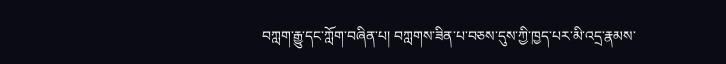བཀླག་རྒྱུ་དང་ཀློག་བཞིན་པ། བཀླགས་ཟིན་པ་བཅས་དུས་ཀྱི་ཁྱད་པར་མི་འདྲ་རྣམས་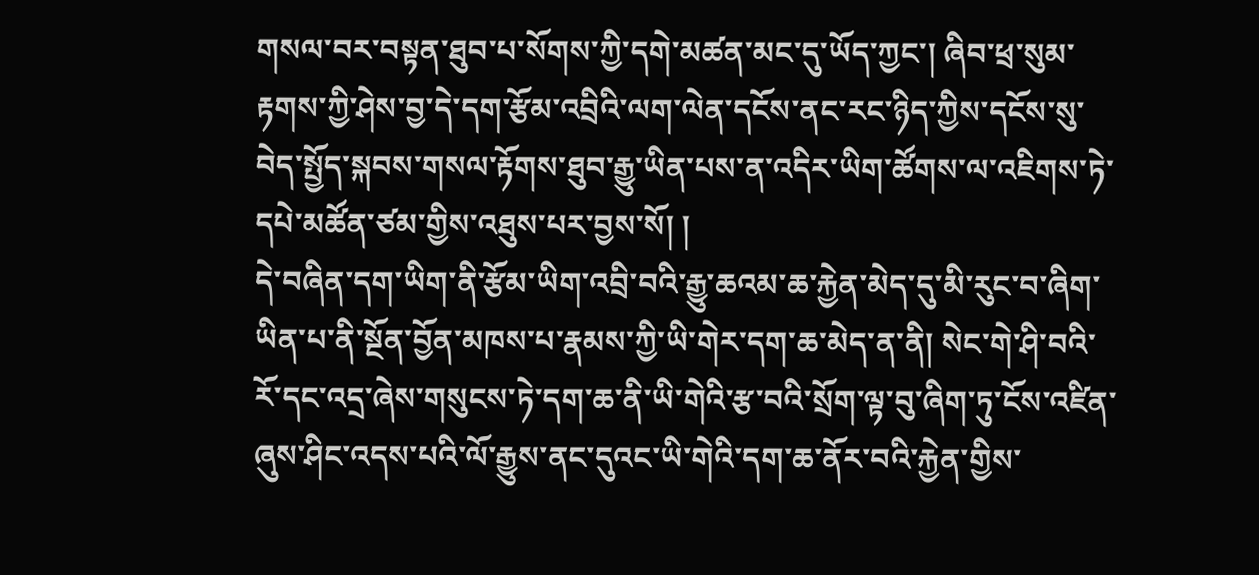གསལ་བར་བསྟན་ཐུབ་པ་སོགས་ཀྱི་དགེ་མཚན་མང་དུ་ཡོད་ཀྱང་། ཞིབ་ཕྲ་སུམ་རྟགས་ཀྱི་ཤེས་བྱ་དེ་དག་རྩོམ་འབྲིའི་ལག་ལེན་དངོས་ནང་རང་ཉིད་ཀྱིས་དངོས་སུ་བེད་སྤྱོད་སྐབས་གསལ་རྟོགས་ཐུབ་རྒྱུ་ཡིན་པས་ན་འདིར་ཡིག་ཚོགས་ལ་འཇིགས་ཏེ་དཔེ་མཚོན་ཙམ་གྱིས་འཐུས་པར་བྱས་སོ། །
དེ་བཞིན་དག་ཡིག་ནི་རྩོམ་ཡིག་འབྲི་བའི་རྒྱུ་ཆའམ་ཆ་རྐྱེན་མེད་དུ་མི་རུང་བ་ཞིག་ཡིན་པ་ནི་སྔོན་བྱོན་མཁས་པ་རྣམས་ཀྱི་ཡི་གེར་དག་ཆ་མེད་ན་ནི། སེང་གེ་ཤི་བའི་རོ་དང་འདྲ་ཞེས་གསུངས་ཏེ་དག་ཆ་ནི་ཡི་གེའི་རྩ་བའི་སྲོག་ལྟ་བུ་ཞིག་ཏུ་ངོས་འཛིན་ཞུས་ཤིང་འདས་པའི་ལོ་རྒྱུས་ནང་དུའང་ཡི་གེའི་དག་ཆ་ནོར་བའི་རྐྱེན་གྱིས་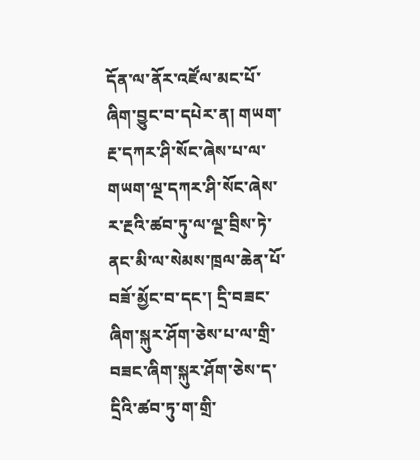དོན་ལ་ནོར་འཛོལ་མང་པོ་ཞིག་བྱུང་བ་དཔེར་ན། གཡག་རྔ་དཀར་ཤི་སོང་ཞེས་པ་ལ་གཡག་ལྔ་དཀར་ཤི་སོང་ཞེས་ར་རྔའི་ཚབ་ཏུ་ལ་ལྔ་བྲིས་ཏེ་ནང་མི་ལ་སེམས་ཁྲལ་ཆེན་པོ་བཟོ་མྱོང་བ་དང་། དྲི་བཟང་ཞིག་སྐུར་ཤོག་ཅེས་པ་ལ་གྲི་བཟང་ཞིག་སྐུར་ཤོག་ཅེས་ད་དྲིའི་ཚབ་ཏུ་ག་གྲི་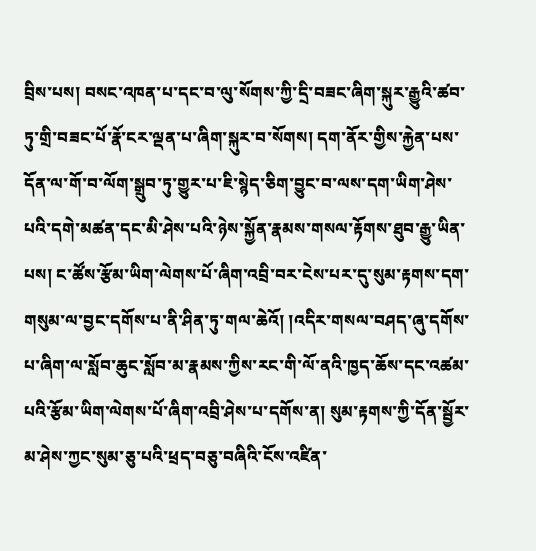བྲིས་པས། བསང་འཁན་པ་དང་བ་ལུ་སོགས་ཀྱི་དྲི་བཟང་ཞིག་སྐུར་རྒྱུའི་ཚབ་ཏུ་གྲི་བཟང་པོ་རྣོ་ངར་ལྡན་པ་ཞིག་སྐུར་བ་སོགས། དག་ནོར་གྱིས་རྐྱེན་པས་དོན་ལ་གོ་བ་ལོག་སྒྲུབ་ཏུ་གྱུར་པ་ཇི་སྙེད་ཅིག་བྱུང་བ་ལས་དག་ཡིག་ཤེས་པའི་དགེ་མཚན་དང་མི་ཤེས་པའི་ཉེས་སྐྱོན་རྣམས་གསལ་རྟོགས་ཐུབ་རྒྱུ་ཡིན་པས། ང་ཚོས་རྩོམ་ཡིག་ལེགས་པོ་ཞིག་འབྲི་བར་ངེས་པར་དུ་སུམ་རྟགས་དག་གསུམ་ལ་བྱང་དགོས་པ་ནི་ཤིན་ཏུ་གལ་ཆེའོ། །འདིར་གསལ་བཤད་ཞུ་དགོས་པ་ཞིག་ལ་སློབ་ཆུང་སློབ་མ་རྣམས་ཀྱིས་རང་གི་ལོ་ནའི་ཁྱད་ཆོས་དང་འཚམ་པའི་རྩོམ་ཡིག་ལེགས་པོ་ཞིག་འབྲི་ཤེས་པ་དགོས་ན། སུམ་རྟགས་ཀྱི་དོན་སྦྱོར་མ་ཤེས་ཀྱང་སུམ་ཅུ་པའི་ཕྲད་བཅུ་བཞིའི་ངོས་འཛིན་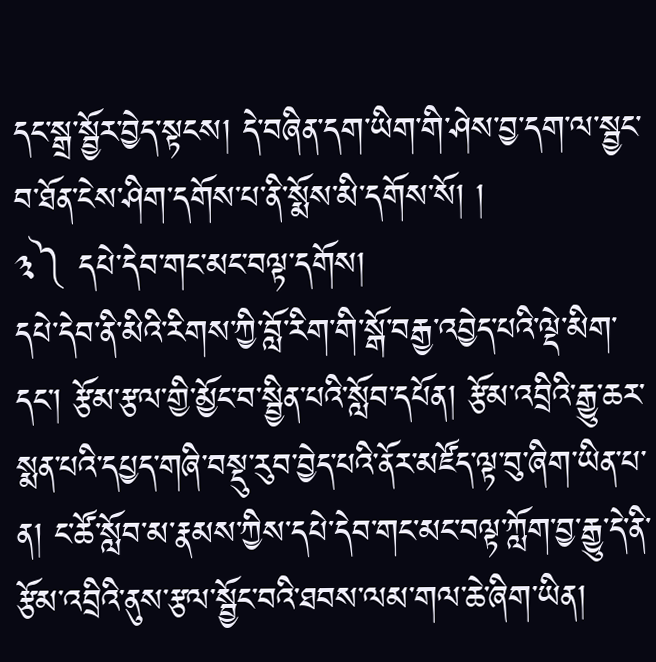དང་སྒྲ་སྦྱོར་བྱེད་སྟངས། དེ་བཞིན་དག་ཡིག་གི་ཤེས་བྱ་དག་ལ་སྦྱང་བ་ཐོན་ངེས་ཤིག་དགོས་པ་ནི་སྨོས་མི་དགོས་སོ། །
༣༽ དཔེ་དེབ་གང་མང་བལྟ་དགོས།
དཔེ་དེབ་ནི་མིའི་རིགས་ཀྱི་བློ་རིག་གི་སྒོ་བརྒྱ་འབྱེད་པའི་ལྡེ་མིག་དང་། རྩོམ་རྩལ་གྱི་མྱོང་བ་སྦྱིན་པའི་སློབ་དཔོན། རྩོམ་འབྲིའི་རྒྱུ་ཆར་སྨན་པའི་དཔྱད་གཞི་བསྡུ་རུབ་བྱེད་པའི་ནོར་མཛོད་ལྟ་བུ་ཞིག་ཡིན་པ་ན། ང་ཚོ་སློབ་མ་རྣམས་ཀྱིས་དཔེ་དེབ་གང་མང་བལྟ་ཀློག་བྱ་རྒྱུ་དེ་ནི་རྩོམ་འབྲིའི་ནུས་རྩལ་སྦྱོང་བའི་ཐབས་ལམ་གལ་ཆེ་ཞིག་ཡིན།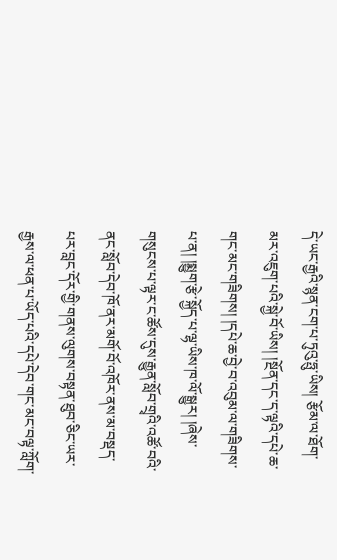དེ་ཡང་རྒྱའི་སྙན་ངག་པ་ཏུའུ་ཧྤུ་ཡིས། རྩོམ་ལ་ཐོག་མར་འཇུག་པའི་སྐྱེ་བོ་ཡིས། །སྔོན་དང་ད་ལྟའི་དཔེ་ཆ་གང་མང་གཟིགས། །དཔེ་ཆ་བྱེ་བ་འབུམ་ལ་གཟིགས་པ་ན། །སྨྱུག་རྩེ་སྐྱོད་པ་ལྷ་ཡིས་ཁ་ལོ་སྒྱུར། །ཞེས་གསུངས་པ་ལྟར་ང་ཚོས་དུས་རྒྱུན་སློབ་གྲྭའི་འཚོ་བའི་ནང་སློབ་དེབ་ཁོ་ནར་མགོ་བོ་འཁོར་ནས་མ་བསྡད་པར་བླང་དོར་གྱི་གནས་ལུགས་བསྟན་ཐུབ་ཅིང་ཡར་རྒྱས་ལ་ཕན་པ་ཡོད་པའི་དཔེ་དེབ་གང་མང་བལྟ་ཀློག་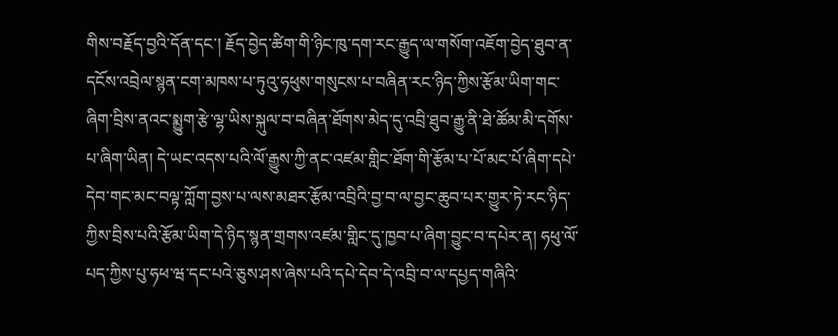གིས་བརྗོད་བྱའི་དོན་དང་། རྗོད་བྱེད་ཚིག་གི་ཉིང་ཁུ་དག་རང་རྒྱུད་ལ་གསོག་འཇོག་བྱེད་ཐུབ་ན་དངོས་འབྲེལ་སྙན་ངག་མཁས་པ་ཏུའུ་ཧཕུས་གསུངས་པ་བཞིན་རང་ཉིད་ཀྱིས་རྩོམ་ཡིག་གང་ཞིག་བྲིས་ནའང་སྨྱུག་རྩེ་ལྷ་ཡིས་སྐུལ་བ་བཞིན་ཐོགས་མེད་དུ་འབྲི་ཐུབ་རྒྱུ་ནི་ཐེ་ཚོམ་མི་དགོས་པ་ཞིག་ཡིན། དེ་ཡང་འདས་པའི་ལོ་རྒྱུས་ཀྱི་ནང་འཛམ་གླིང་ཐོག་གི་རྩོམ་པ་པོ་མང་པོ་ཞིག་དཔེ་དེབ་གང་མང་བལྟ་ཀློག་བྱས་པ་ལས་མཐར་རྩོམ་འབྲིའི་བྱ་བ་ལ་བྱང་ཆུབ་པར་གྱུར་ཏེ་རང་ཉིད་ཀྱིས་བྲིས་པའི་རྩོམ་ཡིག་དེ་ཉིད་སྙན་གྲགས་འཛམ་གླིང་དུ་ཁྱབ་པ་ཞིག་བྱུང་བ་དཔེར་ན། ཧཕུ་ལོ་པད་ཀྱིས་པུ་ཧཕ་ཝ་དང་པའེ་ཅུས་ཤས་ཞེས་པའི་དཔེ་དེབ་དེ་འབྲི་བ་ལ་དཔྱད་གཞིའི་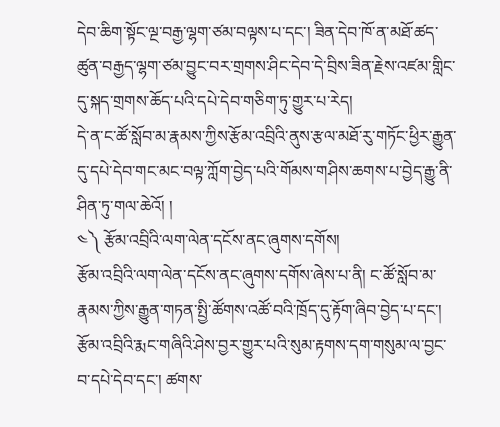དེབ་ཆིག་སྟོང་ལྔ་བརྒྱ་ལྷག་ཙམ་བལྟས་པ་དང་། ཟིན་དེབ་ཁོ་ན་མཐོ་ཚད་ཚུན་བརྒྱད་ལྷག་ཙམ་བྱུང་བར་གྲགས་ཤིང་དེབ་དེ་བྲིས་ཟིན་རྗེས་འཛམ་གླིང་དུ་སྐད་གྲགས་ཆོད་པའི་དཔེ་དེབ་གཅིག་ཏུ་གྱུར་པ་རེད།
དེ་ན་ང་ཚོ་སློབ་མ་རྣམས་ཀྱིས་རྩོམ་འབྲིའི་ནུས་རྩལ་མཐོ་རུ་གཏོང་ཕྱིར་རྒྱུན་དུ་དཔེ་དེབ་གང་མང་བལྟ་ཀློག་བྱེད་པའི་གོམས་གཤིས་ཆགས་པ་བྱེད་རྒྱུ་ནི་ཤིན་ཏུ་གལ་ཆེའོ། །
༤༽ རྩོམ་འབྲིའི་ལག་ལེན་དངོས་ནང་ཞུགས་དགོས།
རྩོམ་འབྲིའི་ལག་ལེན་དངོས་ནང་ཞུགས་དགོས་ཞེས་པ་ནི། ང་ཚོ་སློབ་མ་རྣམས་ཀྱིས་རྒྱུན་གཏན་སྤྱི་ཚོགས་འཚོ་བའི་ཁྲོད་དུ་རྟོག་ཞིབ་བྱེད་པ་དང་། རྩོམ་འབྲིའི་རྨང་གཞིའི་ཤེས་བྱར་གྱུར་པའི་སུམ་རྟགས་དག་གསུམ་ལ་བྱང་བ་དཔེ་དེབ་དང་། ཚགས་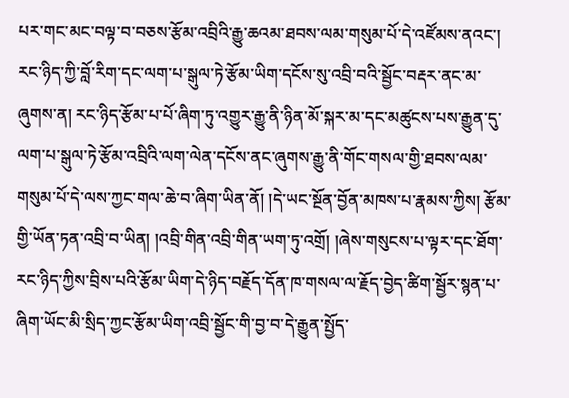པར་གང་མང་བལྟ་བ་བཅས་རྩོམ་འབྲིའི་རྒྱུ་ཆའམ་ཐབས་ལམ་གསུམ་པོ་དེ་འཛོམས་ནའང་། རང་ཉིད་ཀྱི་བློ་རིག་དང་ལག་པ་སྒུལ་ཏེ་རྩོམ་ཡིག་དངོས་སུ་འབྲི་བའི་སྦྱོང་བརྡར་ནང་མ་ཞུགས་ན། རང་ཉིད་རྩོམ་པ་པོ་ཞིག་ཏུ་འགྱུར་རྒྱུ་ནི་ཉིན་མོ་སྐར་མ་དང་མཚུངས་པས་རྒྱུན་དུ་ལག་པ་སྒུལ་ཏེ་རྩོམ་འབྲིའི་ལག་ལེན་དངོས་ནང་ཞུགས་རྒྱུ་ནི་གོང་གསལ་གྱི་ཐབས་ལམ་གསུམ་པོ་དེ་ལས་ཀྱང་གལ་ཆེ་བ་ཞིག་ཡིན་ནོ། །དེ་ཡང་སྔོན་བྱོན་མཁས་པ་རྣམས་ཀྱིས། རྩོམ་གྱི་ཡོན་ཏན་འབྲི་བ་ཡིན། །འབྲི་གིན་འབྲི་གིན་ཡག་ཏུ་འགྲོ། །ཞེས་གསུངས་པ་ལྟར་དང་ཐོག་རང་ཉིད་ཀྱིས་བྲིས་པའི་རྩོམ་ཡིག་དེ་ཉིད་བརྗོད་དོན་ཁ་གསལ་ལ་རྗོད་བྱེད་ཚིག་སྦྱོར་སྙན་པ་ཞིག་ཡོང་མི་སྲིད་ཀྱང་རྩོམ་ཡིག་འབྲི་སྦྱོང་གི་བྱ་བ་དེ་རྒྱུན་སྤྱོད་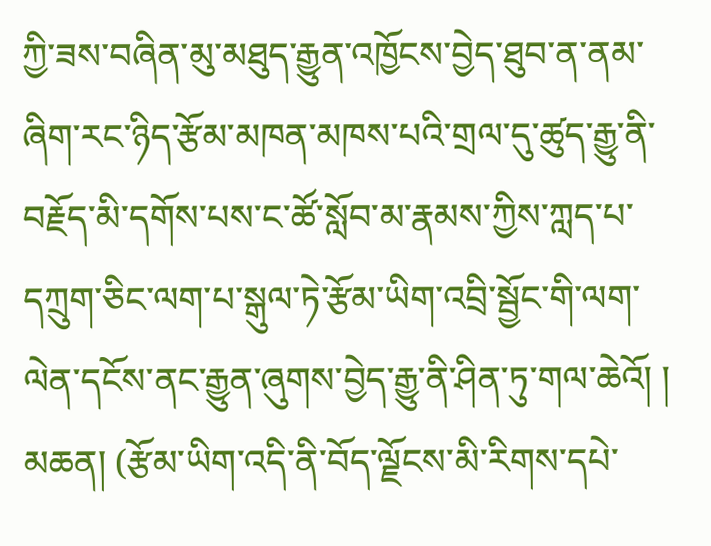ཀྱི་ཟས་བཞིན་མུ་མཐུད་རྒྱུན་འཁྱོངས་བྱེད་ཐུབ་ན་ནམ་ཞིག་རང་ཉིད་རྩོམ་མཁན་མཁས་པའི་གྲལ་དུ་ཚུད་རྒྱུ་ནི་བརྗོད་མི་དགོས་པས་ང་ཚོ་སློབ་མ་རྣམས་ཀྱིས་ཀླད་པ་དཀྲུག་ཅིང་ལག་པ་སྒུལ་ཏེ་རྩོམ་ཡིག་འབྲི་སྦྱོང་གི་ལག་ལེན་དངོས་ནང་རྒྱུན་ཞུགས་བྱེད་རྒྱུ་ནི་ཤིན་ཏུ་གལ་ཆེའོ། །
མཆན། (རྩོམ་ཡིག་འདི་ནི་བོད་ལྗོངས་མི་རིགས་དཔེ་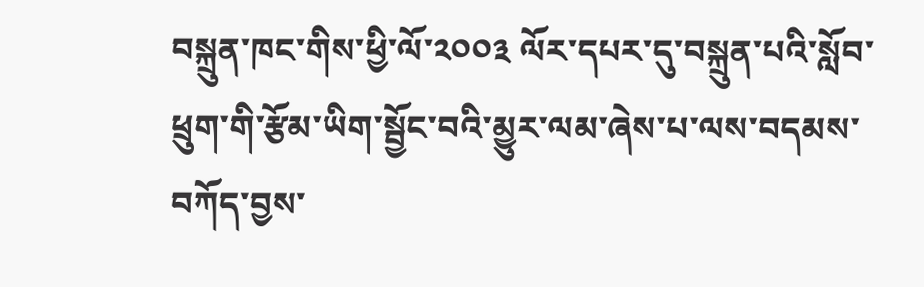བསྐྲུན་ཁང་གིས་ཕྱི་ལོ་༢༠༠༣ ལོར་དཔར་དུ་བསྐྲུན་པའི་སློབ་ཕྲུག་གི་རྩོམ་ཡིག་སྦྱོང་བའི་མྱུར་ལམ་ཞེས་པ་ལས་བདམས་བཀོད་བྱས་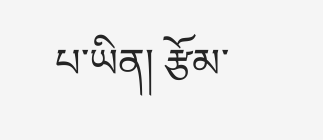པ་ཡིན། རྩོམ་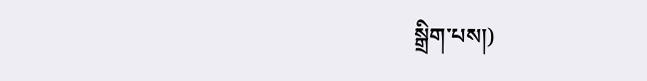སྒྲིག་པས།)